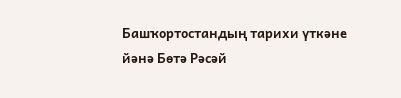Башҡортостандың тарихи үткәне йәнә Бөтә Рәсәй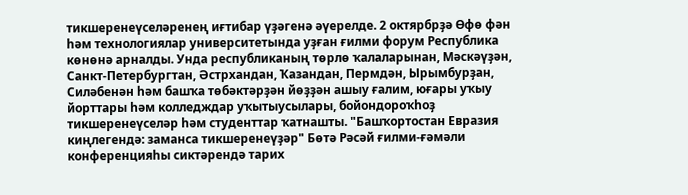тикшеренеүселәренең иғтибар үҙәгенә әүерелде. 2 октярбрҙә Өфө фән һәм технологиялар университетында уҙған ғилми форум Республика көнөнә арналды. Унда республиканың төрлө ҡалаларынан, Мәскәүҙән, Санкт-Петербургтан, Әстрхандан, Ҡазандан, Пермдән, Ырымбурҙан, Силәбенән һәм башҡа төбәктәрҙән йөҙҙән ашыу ғалим, юғары уҡыу йорттары һәм колледждар уҡытыусылары, бойондороҡһоҙ тикшеренеүселәр һәм студенттар ҡатнашты. "Башҡортостан Евразия киңлегендә: заманса тикшеренеүҙәр" Бөтә Рәсәй ғилми-ғәмәли конференцияһы сиктәрендә тарих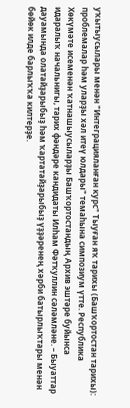уҡытыусылары менән "Интеграцияланған курс" Тыуған яҡ тарихы (Башҡортостан тарихы): проблемалар һәм уларҙы хәл итеү юлдары" темаһына симпозиум үтте. Республика Хөкүмәте исеменән ҡатнашыусыларҙы Башҡортостандың Архив эштәре буйынса идаралыҡ начальнигы, тарих фәндәре кандидаты Илһам Фәтҡуллин сәләмләне. – Быуаттар дауамында олатайҙарыбыҙ һәм ҡартатайҙарыбыҙ үҙҙәренең хәрби батырлыҡтары менән бөйөк илде барлыҡҡа килтерҙе.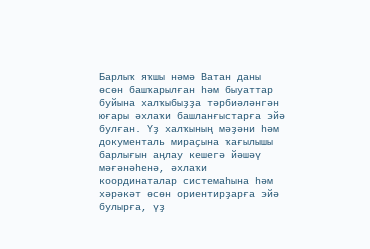Барлыҡ яҡшы нәмә Ватан даны өсөн башҡарылған һәм быуаттар буйына халҡыбыҙҙа тәрбиәләнгән юғары әхлаҡи башланғыстарға эйә булған. Үҙ халҡының мәҙәни һәм документаль мираҫына ҡағылышы барлығын аңлау кешегә йәшәү мәғәнәһенә, әхлаҡи координаталар системаһына һәм хәрәкәт өсөн ориентирҙарға эйә булырға, үҙ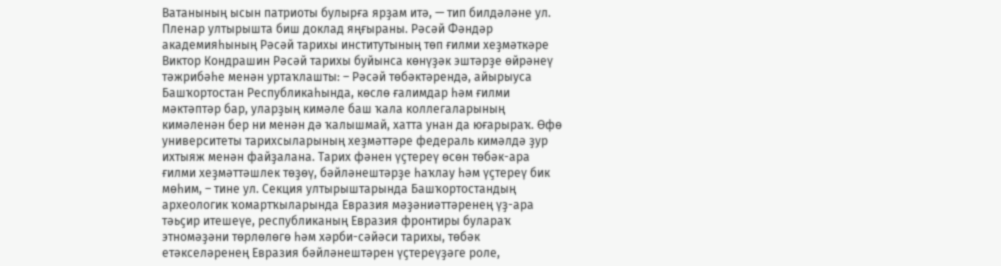Ватанының ысын патриоты булырға ярҙам итә, — тип билдәләне ул. Пленар ултырышта биш доклад яңғыраны. Рәсәй Фәндәр академияһының Рәсәй тарихы институтының төп ғилми хеҙмәткәре Виктор Кондрашин Рәсәй тарихы буйынса көнүҙәк эштәрҙе өйрәнеү тәжрибәһе менән уртаҡлашты: – Рәсәй төбәктәрендә, айырыуса Башҡортостан Республикаһында, көслө ғалимдар һәм ғилми мәктәптәр бар, уларҙың кимәле баш ҡала коллегаларының кимәленән бер ни менән дә ҡалышмай, хатта унан да юғарыраҡ. Өфө университеты тарихсыларының хеҙмәттәре федераль кимәлдә ҙур ихтыяж менән файҙалана. Тарих фәнен үҫтереү өсөн төбәк-ара ғилми хеҙмәттәшлек төҙөү, бәйләнештәрҙе һаҡлау һәм үҫтереү бик мөһим, – тине ул. Секция ултырыштарында Башҡортостандың археологик ҡомартҡыларында Евразия мәҙәниәттәренең үҙ-ара тәьҫир итешеүе, республиканың Евразия фронтиры булараҡ этномәҙәни төрлөлөгө һәм хәрби-сәйәси тарихы, төбәк етәкселәренең Евразия бәйләнештәрен үҫтереүҙәге роле,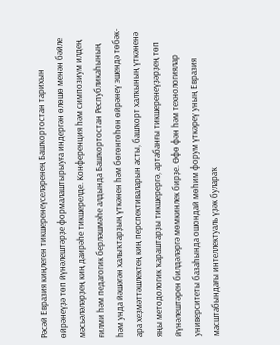Рәсәй Евразия киңлеген тикшеренеүселәренең Башҡортостан тарихын өйрәнеүҙә төп йүнәлештәрҙе формалаштырыуға индергән өлөшө менән бәйле мәсьәләләрҙең киң даирәһе тикшерелде. Конференция һәм симпозиум илдең ғилми һәм педагогик берләшмәһе алдында Башҡортостан Республикаһының һәм унда йәшәгән халыҡтарҙың үткәнен һәм бөгөнгөһөн өйрәнеү эшендә төбәк-ара хеҙмәттәшлектең киң перспективаларын асты, башҡорт халҡының үткәненә яңы методологик ҡараштарҙы тикшерергә, артабанғы тикшеренеүҙәрҙең төп йүнәлештәрен билдәләргә мөмкинлек бирҙе. Өфө фән һәм технологиялар университеты базаһында ошондай мөһим форум үткәреү уның Евразия масштабындағы интеллектуаль үҙәк булараҡ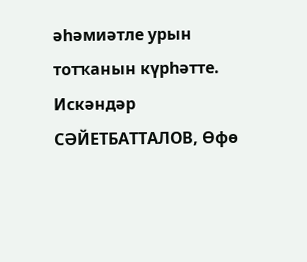әһәмиәтле урын тотҡанын күрһәтте. Искәндәр СӘЙЕТБАТТАЛОВ, Өфө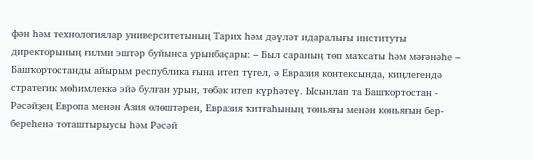фән һәм технологиялар университетының Тарих һәм дәүләт идаралығы институты директорының ғилми эштәр буйынса урынбаҫары: – Был сараның төп маҡсаты һәм мәғәнәһе – Башҡортостанды айырым республика ғына итеп түгел, ә Евразия контексында, киңлегендә стратегик мөһимлеккә эйә булған урын, төбәк итеп күрһәтеү. Ысынлап та Башҡортостан - Рәсәйҙең Европа менән Азия өлөштәрен, Евразия ҡитғаһының төньяғы менән көньяғын бер-береһенә тоташтырыусы һәм Рәсәй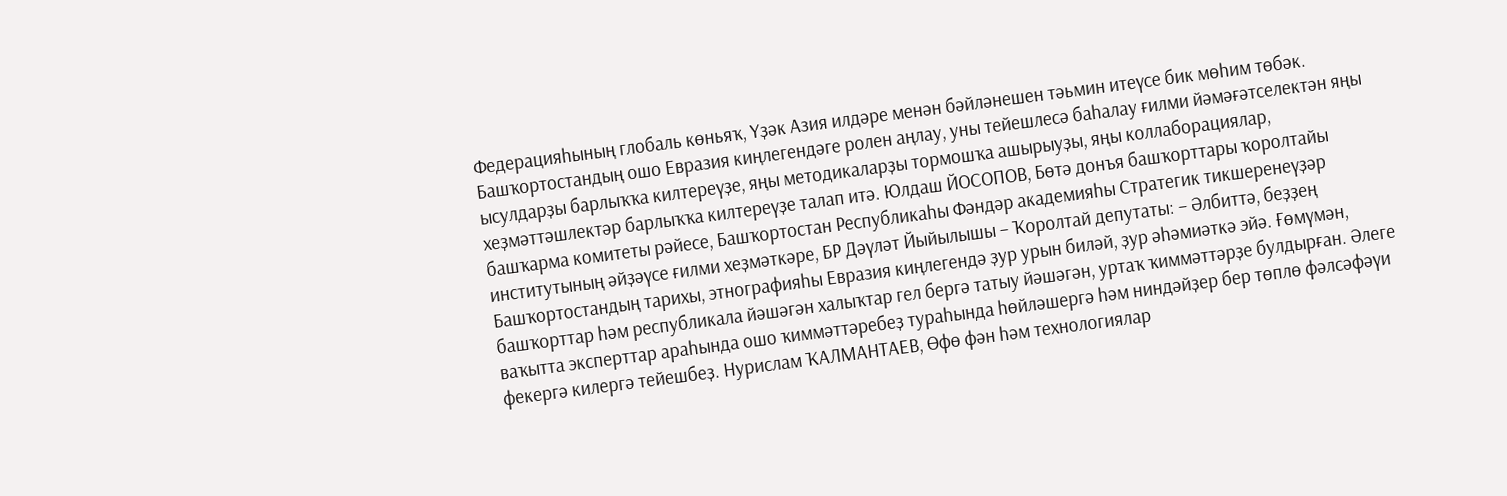Федерацияһының глобаль көньяҡ, Үҙәк Азия илдәре менән бәйләнешен тәьмин итеүсе бик мөһим төбәк. Башҡортостандың ошо Евразия киңлегендәге ролен аңлау, уны тейешлесә баһалау ғилми йәмәғәтселектән яңы ысулдарҙы барлыҡҡа килтереүҙе, яңы методикаларҙы тормошҡа ашырыуҙы, яңы коллаборациялар, хеҙмәттәшлектәр барлыҡҡа килтереүҙе талап итә. Юлдаш ЙОСОПОВ, Бөтә донъя башҡорттары ҡоролтайы башҡарма комитеты рәйесе, Башҡортостан Республикаһы Фәндәр академияһы Стратегик тикшеренеүҙәр институтының әйҙәүсе ғилми хеҙмәткәре, БР Дәүләт Йыйылышы – Ҡоролтай депутаты: – Әлбиттә, беҙҙең Башҡортостандың тарихы, этнографияһы Евразия киңлегендә ҙур урын биләй, ҙур әһәмиәткә эйә. Ғөмүмән, башҡорттар һәм республикала йәшәгән халыҡтар гел бергә татыу йәшәгән, уртаҡ ҡиммәттәрҙе булдырған. Әлеге ваҡытта эксперттар араһында ошо ҡиммәттәребеҙ тураһында һөйләшергә һәм ниндәйҙер бер төплө фәлсәфәүи фекергә килергә тейешбеҙ. Нурислам ҠАЛМАНТАЕВ, Өфө фән һәм технологиялар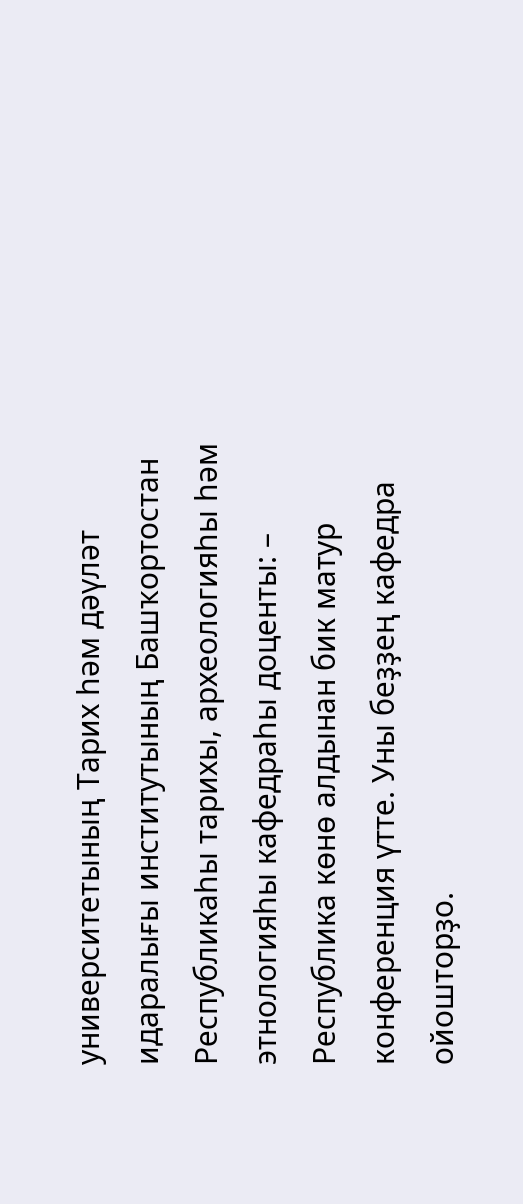университетының Тарих һәм дәүләт идаралығы институтының Башҡортостан Республикаһы тарихы, археологияһы һәм этнологияһы кафедраһы доценты: – Республика көнө алдынан бик матур конференция үтте. Уны беҙҙең кафедра ойошторҙо.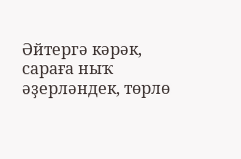Әйтергә кәрәк, сараға ныҡ әҙерләндек, төрлө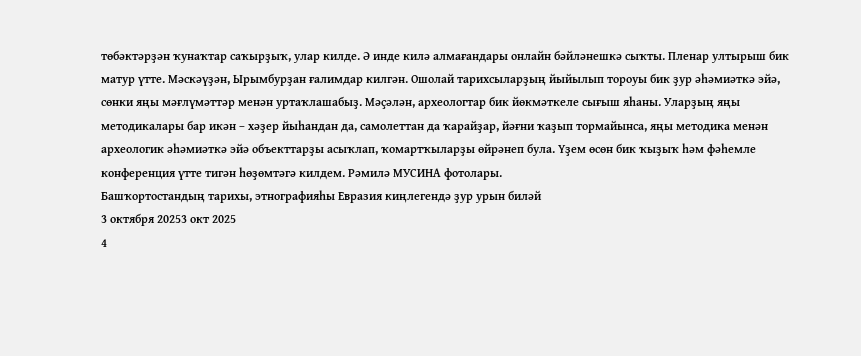төбәктәрҙән ҡунаҡтар саҡырҙыҡ, улар килде. Ә инде килә алмағандары онлайн бәйләнешкә сыҡты. Пленар ултырыш бик матур үтте. Мәскәүҙән, Ырымбурҙан ғалимдар килгән. Ошолай тарихсыларҙың йыйылып тороуы бик ҙур әһәмиәткә эйә, сөнки яңы мәғлүмәттәр менән уртаҡлашабыҙ. Мәҫәлән, археологтар бик йөкмәткеле сығыш яһаны. Уларҙың яңы методикалары бар икән – хәҙер йыһандан да, самолеттан да ҡарайҙар, йәғни ҡаҙып тормайынса, яңы методика менән археологик әһәмиәткә эйә объекттарҙы асыҡлап, ҡомартҡыларҙы өйрәнеп була. Үҙем өсөн бик ҡыҙыҡ һәм фәһемле конференция үтте тигән һөҙөмтәгә килдем. Рәмилә МУСИНА фотолары.
Башҡортостандың тарихы, этнографияһы Евразия киңлегендә ҙур урын биләй
3 октября 20253 окт 2025
4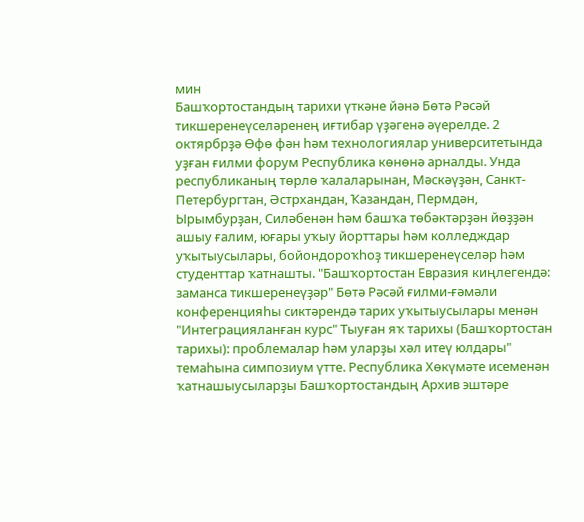мин
Башҡортостандың тарихи үткәне йәнә Бөтә Рәсәй тикшеренеүселәренең иғтибар үҙәгенә әүерелде. 2 октярбрҙә Өфө фән һәм технологиялар университетында уҙған ғилми форум Республика көнөнә арналды. Унда республиканың төрлө ҡалаларынан, Мәскәүҙән, Санкт-Петербургтан, Әстрхандан, Ҡазандан, Пермдән, Ырымбурҙан, Силәбенән һәм башҡа төбәктәрҙән йөҙҙән ашыу ғалим, юғары уҡыу йорттары һәм колледждар уҡытыусылары, бойондороҡһоҙ тикшеренеүселәр һәм студенттар ҡатнашты. "Башҡортостан Евразия киңлегендә: заманса тикшеренеүҙәр" Бөтә Рәсәй ғилми-ғәмәли конференцияһы сиктәрендә тарих уҡытыусылары менән "Интеграцияланған курс" Тыуған яҡ тарихы (Башҡортостан тарихы): проблемалар һәм уларҙы хәл итеү юлдары" темаһына симпозиум үтте. Республика Хөкүмәте исеменән ҡатнашыусыларҙы Башҡортостандың Архив эштәре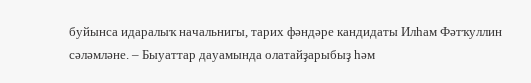буйынса идаралыҡ начальнигы, тарих фәндәре кандидаты Илһам Фәтҡуллин сәләмләне. – Быуаттар дауамында олатайҙарыбыҙ һәм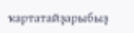ҡартатайҙарыбыҙ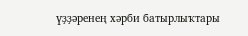үҙҙәренең хәрби батырлыҡтары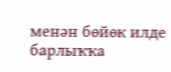менән бөйөк илде барлыҡҡа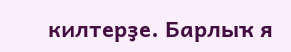килтерҙе. Барлыҡ я